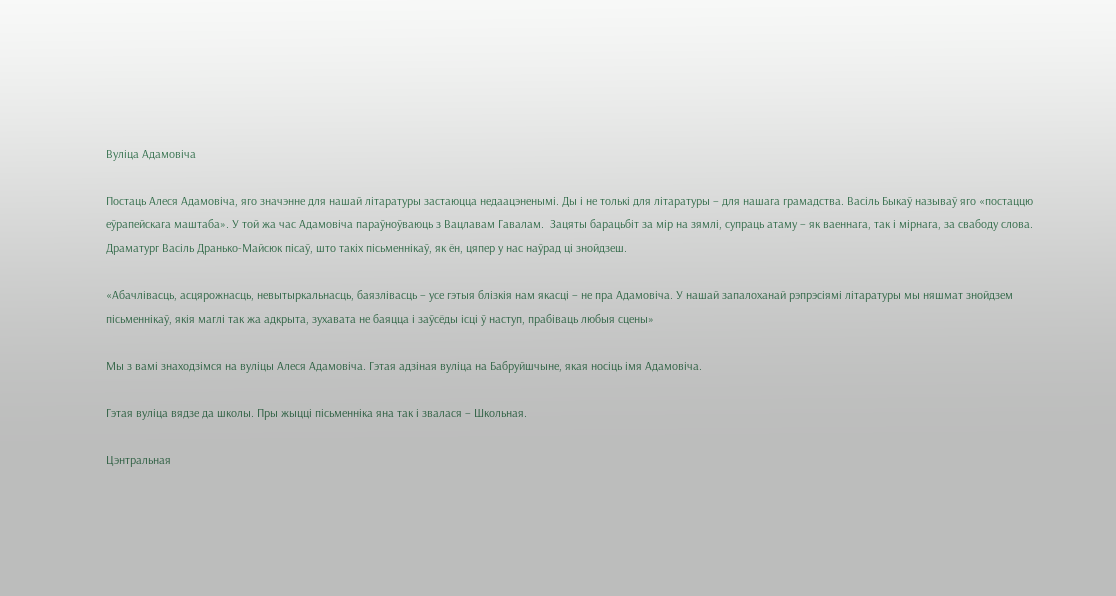Вуліца Адамовіча

Постаць Алеся Адамовіча, яго значэнне для нашай літаратуры застаюцца недаацэненымі. Ды і не толькі для літаратуры – для нашага грамадства. Васіль Быкаў называў яго «постаццю еўрапейскага маштаба». У той жа час Адамовіча параўноўваюць з Вацлавам Гавалам.  Зацяты барацьбіт за мір на зямлі, супраць атаму – як ваеннага, так і мірнага, за свабоду слова. Драматург Васіль Дранько-Майсюк пісаў, што такіх пісьменнікаў, як ён, цяпер у нас наўрад ці знойдзеш.

«Абачлівасць, асцярожнасць, невытыркальнасць, баязлівасць – усе гэтыя блізкія нам якасці – не пра Адамовіча. У нашай запалоханай рэпрэсіямі літаратуры мы няшмат знойдзем пісьменнікаў, якія маглі так жа адкрыта, зухавата не баяцца і заўсёды ісці ў наступ, прабіваць любыя сцены»

Мы з вамі знаходзімся на вуліцы Алеся Адамовіча. Гэтая адзіная вуліца на Бабруйшчыне, якая носіць імя Адамовіча.

Гэтая вуліца вядзе да школы. Пры жыцці пісьменніка яна так і звалася – Школьная.

Цэнтральная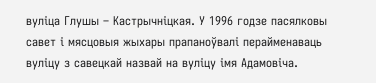вуліца Глушы – Кастрычніцкая. У 1996 годзе пасялковы савет і мясцовыя жыхары прапаноўвалі перайменаваць вуліцу з савецкай назвай на вуліцу імя Адамовіча.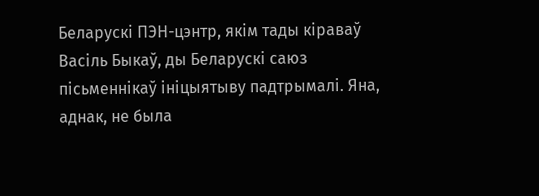Беларускі ПЭН-цэнтр, якім тады кіраваў Васіль Быкаў, ды Беларускі саюз пісьменнікаў ініцыятыву падтрымалі. Яна, аднак, не была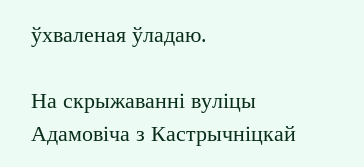ўхваленая ўладаю.

На скрыжаванні вуліцы Адамовіча з Кастрычніцкай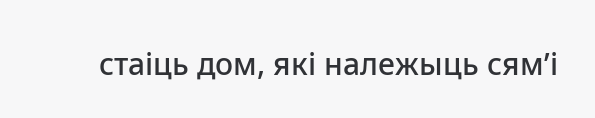стаіць дом, які належыць сям’і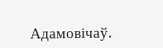Адамовічаў.